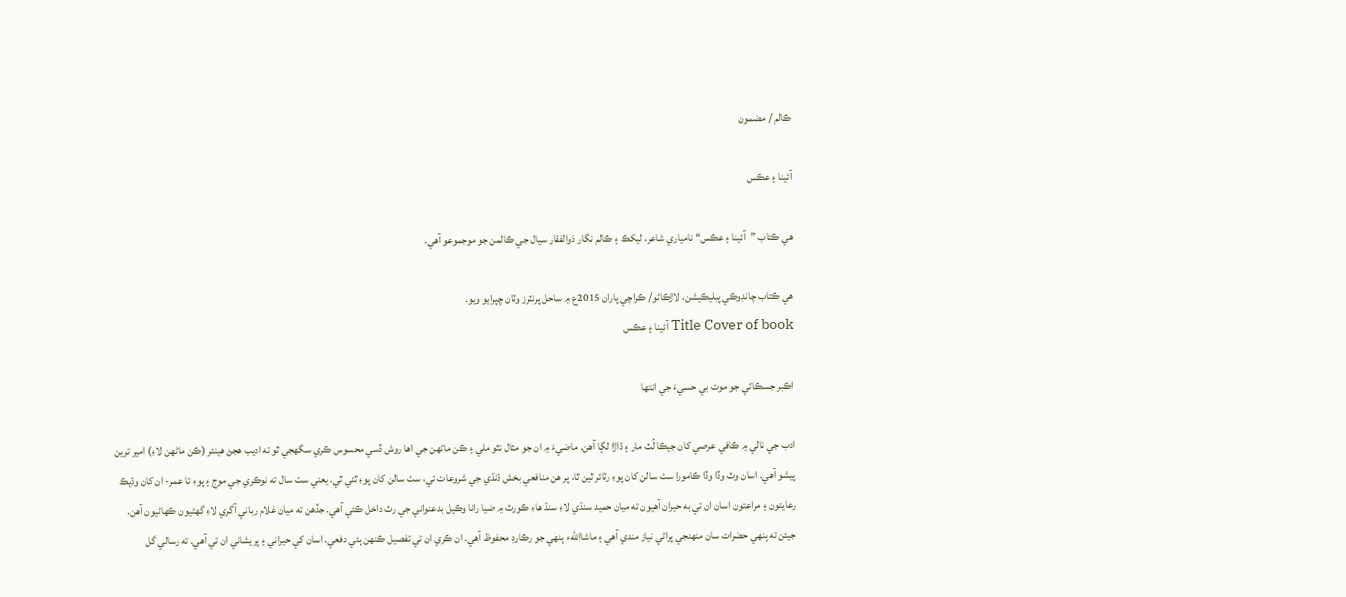ڪالم / مضمون

آئينا ۽ عڪس

هي ڪتاب ”آئينا ۽ عڪس“ نامياري شاعر، ليکڪ ۽ ڪالم نگار ذوالفقار سيال جي ڪالمن جو موجموعو آهي.

هي ڪتاب چانڊوڪي پبليڪيشن، لاڙڪاڻو/ ڪراچي پاران 2015ع ۾ ساحل پرنٽرز وٽان ڇپرايو ويو.
Title Cover of book آئينا ۽ عڪس

اڪبر جسڪاڻي جو موت بي حسيءَ جي انتها

ادب جي نالي ۾ ڪافي عرصي کان جيڪا لُٽ مار ۽ ڌاڙا لڳا آهن. ماضيءَ ۾ ان جو مثال نٿو ملي ۽ ڪن ماڻهن جي اها روش ڏسي محسوس ڪري سگهجي ٿو ته اديب هجڻ هينئر (ڪن ماڻهن لاءِ) امير ترين پيشو آهي. اسان وٽ وڏا وڏا ڪامورا سٺ سالن کان پوءِ رٽائر ٿين ٿا، پر هن منافعي بخش ڌنڌي جي شروعات ئي، سٺ سالن کان پوءِ ٿئي ٿي. يعني سٺ سال ته نوڪري جي موج ۽ پوءِ تا عمر- ان کان وڌيڪ رعايتون ۽ مراعتون اسان ان تي به حيران آهيون ته ميان حميد سنڌي لاءِ سنڌ هاءِ ڪورٽ ۾ ضيا رانا وڪيل بدعنواني جي رٽ داخل ڪئي آهي. جڏهن ته ميان غلام رباني آگري لاءِ گهڻيون ڪهاڻيون آهن. جيئن ته ٻنهي حضرات سان منهنجي پراڻي نياز مندي آهي ۽ ماشااللهء ٻنهي جو رڪارڊ محفوظ آهي. ان ڪري ان تي تفصيل ڪنهن ٻئي دفعي. اسان کي حيراني ۽ پريشاني ان تي آهي. ته رسالي گل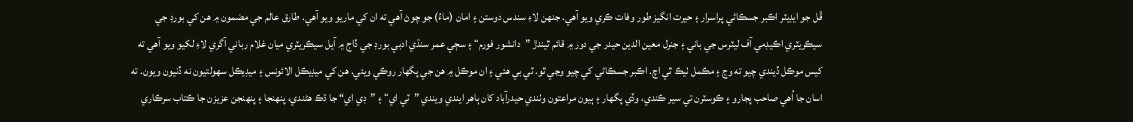ڦل جو ايڊيٽر اڪبر جسڪاڻي پراسرار ۽ حيرت انگيز طور وفات ڪري ويو آهي. جنهن لاءِ سندس دوستن ۽ امان (ماءُ) جو چوڻ آهي ته ان کي ماريو ويو آهي. طارق عالم جي مضمون ۾ هن کي بورڊ جي سيڪريٽري اڪيڊمي آف ليٽرس جي باني ۽ جنرل معين الدين حيدر جي دور ۾ قائم ٿيندڙ ”دانشور فورم“ ۽ سڄي عمر سنڌي ادبي بورڊ جي ڏاج ۾ آيل سيڪريٽري ميان غلام رباني آگري لاءِ لکيو ويو آهي ته کيس موڪل ڏيندي چيو ته وڃ ۽ مڪمل ٺيڪ ٿي اچ. اڪبر جسڪاڻي کي چيو وڃي ٿو. ٽي بي هئي ۽ ان موڪل ۾ هن جي پگهار روڪي ويئي. هن کي ميڊيڪل الائونس ۽ ميڊيڪل سهولتيون نه ڏنيون ويون. ته اسان جا اُهي صاحب پجارو ۽ ڪوسٽرن تي سير ڪندي، وڏي پگهار ۽ ٻيون مراعتون وٺندي حيدرآباد کان ٻاهر ايندي ويندي ”ٽي اي“ ۽ ”ڊي اي“ جا ڌڪ هڻندي، پنهنجا ۽ پنهنجن عزيزن جا ڪتاب سرڪاري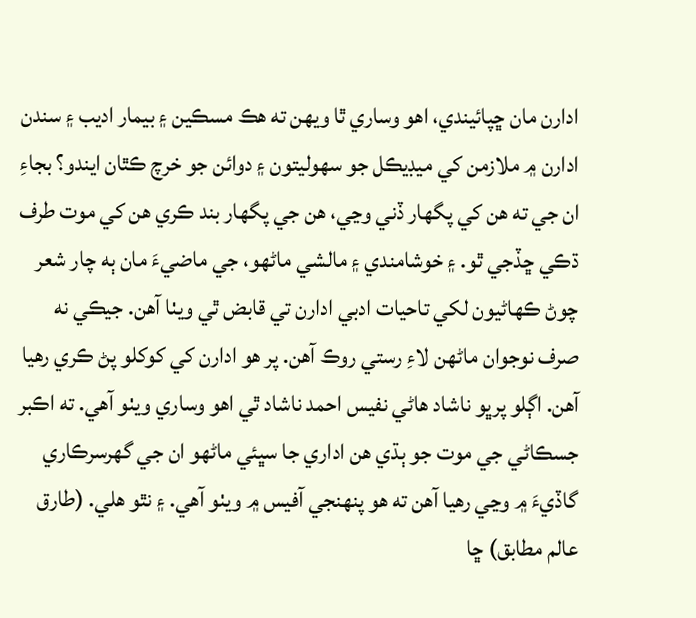ادارن مان ڇپائيندي، اهو وساري ٿا ويهن ته هڪ مسڪين ۽ بيمار اديب ۽ سندن ادارن ۾ ملازمن کي ميڊيڪل جو سهوليتون ۽ دوائن جو خرچ ڪٿان ايندو؟ بجاءِ ان جي ته هن کي پگهار ڏني وڃي، هن جي پگهار بند ڪري هن کي موت طرف ڌڪي ڇڏجي ٿو. ۽ خوشامندي ۽ مالشي ماڻهو، جي ماضيءَ مان ٻه چار شعر چوڻ ڪهاڻيون لکي تاحيات ادبي ادارن تي قابض ٿي ويٺا آهن. جيڪي نه صرف نوجوان ماڻهن لاءِ رستي روڪ آهن. پر هو ادارن کي کوکلو پڻ ڪري رهيا آهن. اڳلو پرڀو ناشاد هاڻي نفيس احمد ناشاد ٿي اهو وساري ويٺو آهي. ته اڪبر جسڪاڻي جي موت جو ٻڌي هن اداري جا سڀئي ماڻهو ان جي گهرسرڪاري گاڏيءَ ۾ وڃي رهيا آهن ته هو پنهنجي آفيس ۾ ويٺو آهي. ۽ نٿو هلي. (طارق عالم مطابق) ڇا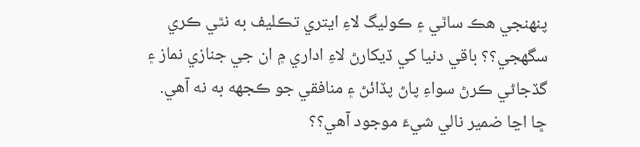پنهنجي هڪ ساٿي ۽ ڪوليگ لاءِ ايتري تڪليف به نٿي ڪري سگهجي؟؟ باقي دنيا کي ڏيکارڻ لاءِ اداري ۾ ان جي جنازي نماز ۽ گڏجاڻي ڪرڻ سواءِ پاڻ پڏائڻ ۽ منافقي جو ڪجهه به نه آهي. ڇا اڃا ضمير نالي شيءَ موجود آهي؟؟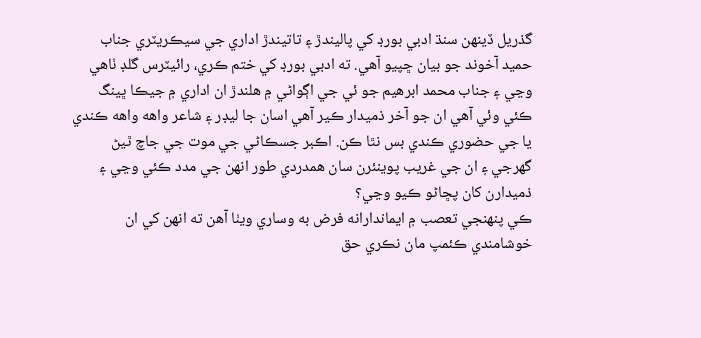گذريل ڏينهن سنڌ ادبي بورڊ کي پاليندڙ ۽ تاتيندڙ اداري جي سيڪريٽري جناب حميد آخوند جو بيان ڇپيو آهي. ته ادبي بورڊ کي ختم ڪري، رائيٽرس گلڊ ٺاهي وڃي ۽ جناب محمد ابرهيم جو ئي جي اڳواڻي ۾ هلندڙ ان اداري ۾ جيڪا ڀينگ ڪئي وئي آهي ان جو آخر ذميدار ڪير آهي اسان جا ليڊر ۽ شاعر واهه واهه ڪندي يا جي حضوري ڪندي بس نٿا ڪن. اڪبر جسڪاڻي جي موت جي جاچ ٿيڻ گهرجي ۽ ان جي غريب پوينئرن سان همدردي طور انهن جي مدد ڪئي وڃي ۽ ذميدارن کان پڇاڻو ڪيو وڃي؟
ڪي پنهنجي تعصب ۾ ايماندارانه فرض به وساري ويٺا آهن ته انهن کي ان خوشامندي ڪئمپ مان نڪري حق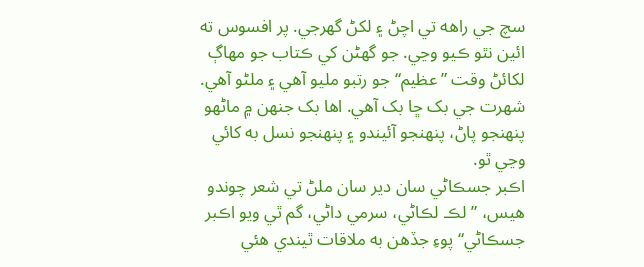سچ جي راهه تي اچڻ ۽ لکڻ گهرجي. پر افسوس ته ائين نٿو ڪيو وڃي. جو گهڻن کي ڪتاب جو مهاڳ لکائڻ وقت ”عظيم“ جو رتبو مليو آهي ۽ ملڻو آهي. شهرت جي بک ڇا بک آهي. اها بک جنهن ۾ ماڻهو پنهنجو پاڻ، پنهنجو آئيندو ۽ پنهنجو نسل به کائي وڃي ٿو.
اڪبر جسڪاڻي سان دير سان ملڻ تي شعر چوندو هيس، ”لڪ لڪاڻي، سرمي داڻي، گم ٿي ويو اڪبر جسڪاڻي“ پوءِ جڏهن به ملاقات ٿيندي هئي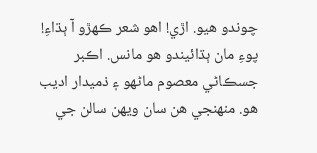چوندو هيو. اڙي! اهو شعر ڪهڙو آ ٻڌاءِ! پوءِ مان ٻڌائيندو هو مانس. اڪبر جسڪاڻي معصوم ماڻهو ۽ ذميدار اديب هو. منهنجي هن سان ويهن سالن جي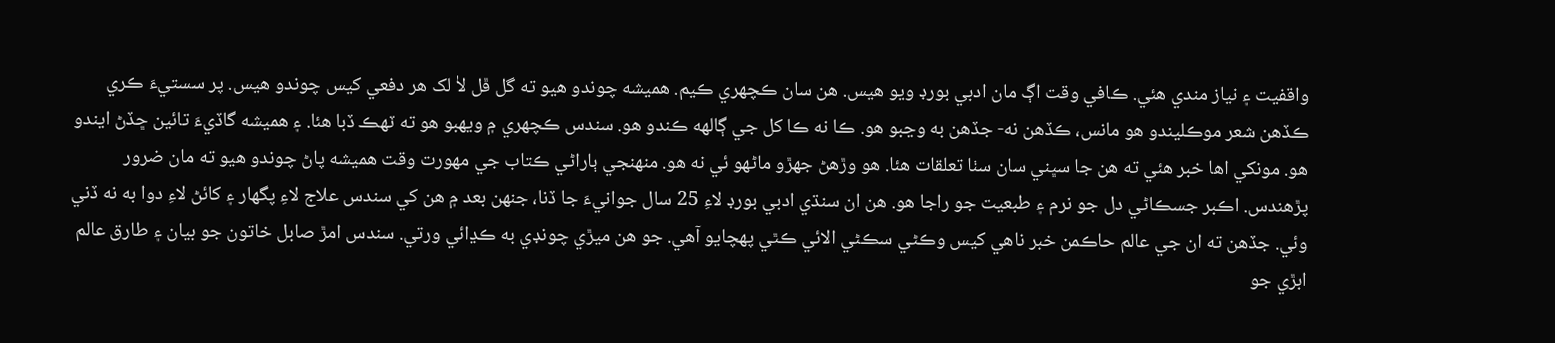واقفيت ۽ نياز مندي هئي. ڪافي وقت اڳ مان ادبي بورڊ ويو هيس. هن سان ڪچهري ڪيم. هميشه چوندو هيو ته گل ڦل لاٰ لک هر دفعي کيس چوندو هيس. پر سستيءَ ڪري ڪڏهن شعر موڪليندو هو مانس، ڪڏهن نه- جڏهن به وڃبو هو. ڪا نه ڪا کل جي ڳالهه ڪندو هو. سندس ڪچهري ۾ ويهبو هو ته ٽهڪ ڏبا هئا. ۽ هميشه گاڏيءَ تائين ڇڏڻ ايندو هو. مونکي اها خبر هئي ته هن جا سڀني سان سٺا تعلقات هئا. هو وڙهڻ جهڙو ماڻهو ئي نه هو. منهنجي ٻاراڻي ڪتاب جي مهورت وقت هميشه پاڻ چوندو هيو ته مان ضرور پڙهندس. اڪبر جسڪاڻي دل جو نرم ۽ طبعيت جو راجا هو. هن ان سنڌي ادبي بورڊ لاءِ 25 سال جوانيءَ جا ڏنا، جنهن بعد ۾ هن کي سندس علاج لاءِ پگهار ۽ کائڻ لاءِ دوا به نه ڏني وئي. جڏهن ته ان جي عالم حاڪمن خبر ناهي کيس وڪڻي سڪڻي الائي ڪٿي پهچايو آهي. جو هن ميڙي چونڊي به ڪڍائي ورتي. سندس امڙ صابل خاتون جو بيان ۽ طارق عالم ابڙي جو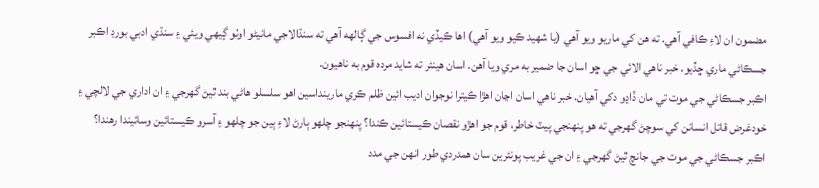مضمون ان لاءِ ڪافي آهي. ته هن کي ماريو ويو آهي (يا شهيد ڪيو ويو آهي) اها ڪيڏي نه افسوس جي ڳالهه آهي ته سنڌالاجي مانيڻو اوٺو ڳيهي ويئي ۽ سنڌي ادبي بورڊ اڪبر جسڪاڻي ماري ڇڏيو. خبر ناهي الائي جي ڇو اسان جا ضمير به مري ويا آهن. اسان هينئر ته شايد مرده قوم به ناهيون.
اڪبر جسڪاڻي جي موت تي مان ڏاڍو دکي آهيان. خبر ناهي اسان اڃان اهڙا ڪيترا نوجوان اديب ائين ظلم ڪري مارينداسين اهو سلسلو هاڻي بند ٿيڻ گهرجي ۽ ان اداري جي لالچي ۽ خودغرض قاتل انسانن کي سوچڻ گهرجي ته هو پنهنجي پيٽ خاطر، قوم جو اهڙو نقصان ڪيستائين ڪندا؟ پنهنجو چلهو ٻارڻ لاءِ ٻين جو چلهو ۽ آسرو ڪيستائين وسائيندا رهندا؟
اڪبر جسڪاڻي جي موت جي جانچ ٿيڻ گهرجي ۽ ان جي غريب پونئرين سان همدردي طور انهن جي مدد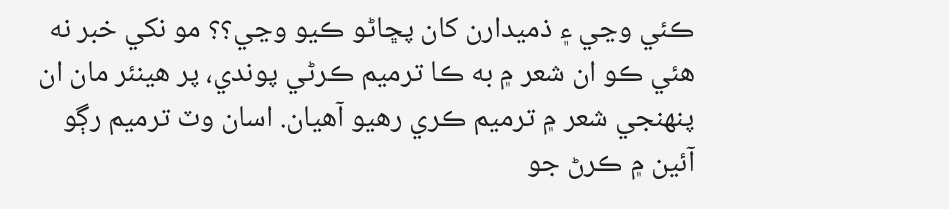ڪئي وڃي ۽ ذميدارن کان پڇاڻو ڪيو وڃي؟؟ مو نکي خبر نه هئي ڪو ان شعر ۾ به ڪا ترميم ڪرڻي پوندي، پر هينئر مان ان پنهنجي شعر ۾ ترميم ڪري رهيو آهيان. اسان وٽ ترميم رڳو آئين ۾ ڪرڻ جو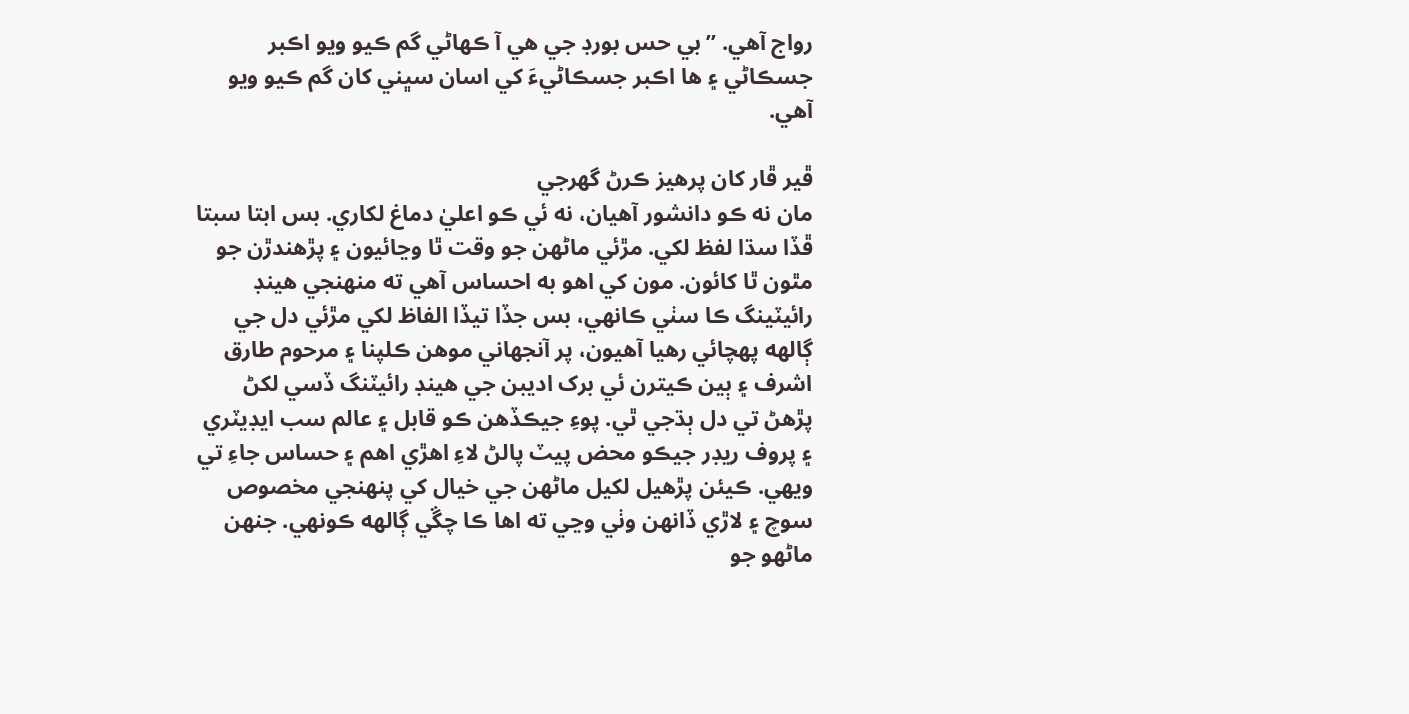رواج آهي. ”بي حس بورڊ جي هي آ ڪهاڻي گم ڪيو ويو اڪبر جسڪاڻي ۽ ها اڪبر جسڪاڻيءَ کي اسان سڀني کان گم ڪيو ويو آهي.

ڦير ڦار کان پرهيز ڪرڻ گهرجي
مان نه ڪو دانشور آهيان، نه ئي ڪو اعليٰ دماغ لکاري. بس ابتا سبتا ڦڏا سڌا لفظ لکي. مڙئي ماڻهن جو وقت ٿا وڃائيون ۽ پڙهندڙن جو مٿون ٿا کائون. مون کي اهو به احساس آهي ته منهنجي هينڊ رائيٽينگ ڪا سٺي ڪانهي، بس جڏا تيڏا الفاظ لکي مڙئي دل جي ڳالهه پهچائي رهيا آهيون، پر آنجهاني موهن ڪلپنا ۽ مرحوم طارق اشرف ۽ ٻين ڪيترن ئي برک اديبن جي هينڊ رائيٽنگ ڏسي لکڻ پڙهڻ تي دل ٻڌجي ٿي. پوءِ جيڪڏهن ڪو قابل ۽ عالم سب ايڊيٽري ۽ پروف ريڊر جيڪو محض پيٽ پالڻ لاءِ اهڙي اهم ۽ حساس جاءِ تي ويهي. ڪيئن پڙهيل لکيل ماڻهن جي خيال کي پنهنجي مخصوص سوچ ۽ لاڙي ڏانهن وٺي وڃي ته اها ڪا چڱي ڳالهه ڪونهي. جنهن ماڻهو جو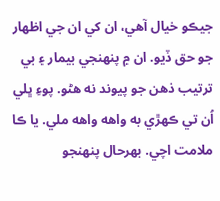جيڪو خيال آهي، ان کي ان جي اظهار جو حق ڏيو. ان ۾ پنهنجي بيمار ۽ بي ترتيب ذهن جو پيوند نه هڻو. پوءِ ڀلي اُن تي ڪهڙي به واهه واهه ملي. يا ڪا ملامت اچي. بهرحال پنهنجو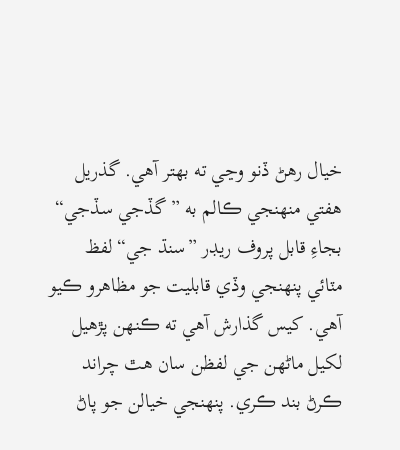خيال رهڻ ڏنو وڃي ته بهتر آهي. گذريل هفتي منهنجي ڪالم به ”گڏجي سڏجي“ بجاءِ قابل پروف ريڊر ”سنڌ جي“ لفظ مٽائي پنهنجي وڏي قابليت جو مظاهرو ڪيو آهي. کيس گذارش آهي ته ڪنهن پڙهيل لکيل ماڻهن جي لفظن سان هٿ چراند ڪرڻ بند ڪري. پنهنجي خيالن جو پاڻ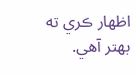اظهار ڪري ته بهتر آهي.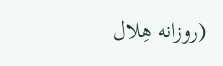(روزانه هِلال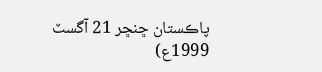پاڪستان ڇنڇر 21 آگسٽ 1999ع)